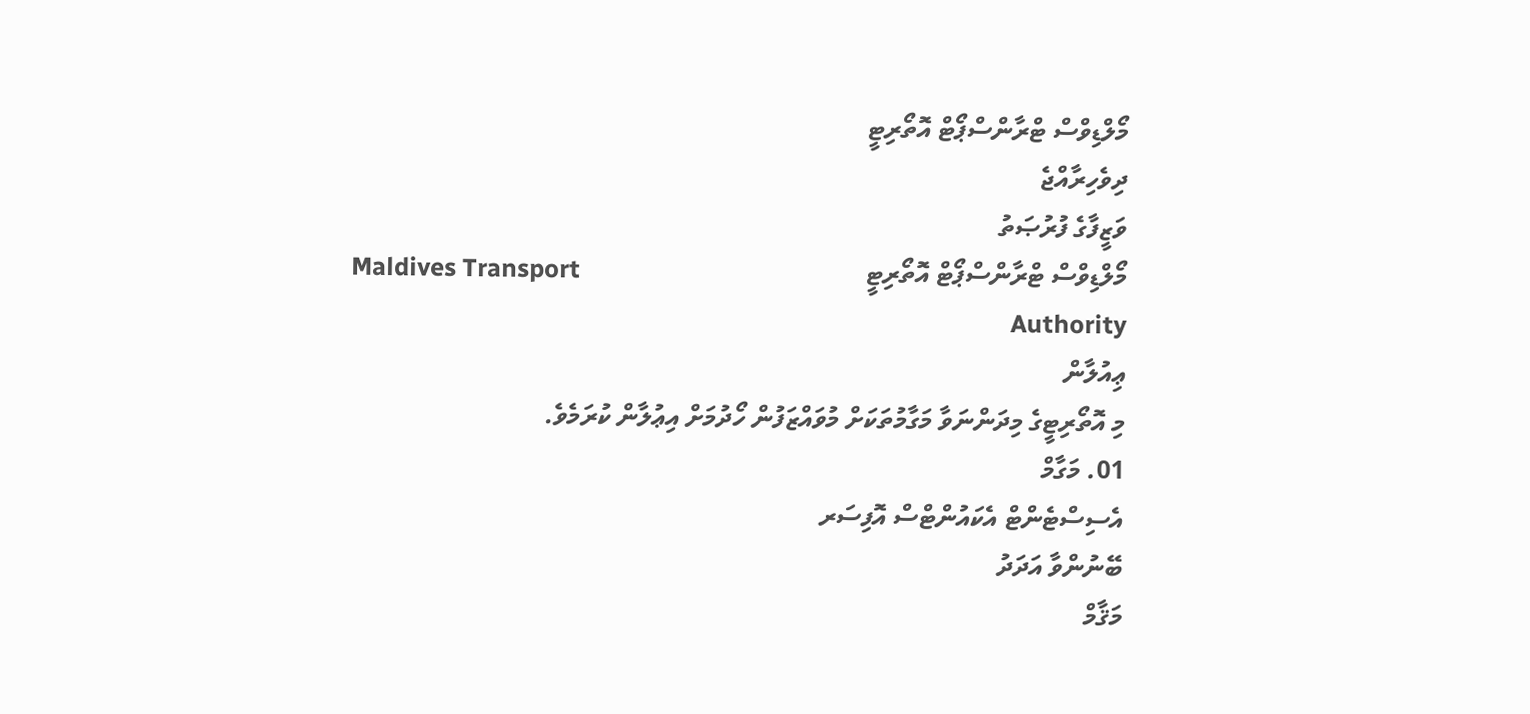މޯލްޑިވްސް ޓްރާންސްޕޯޓް އޮތޯރިޓީ
ދިވެހިރާއްޖެ
ވަޒީފާގެ ފުރުޞަތު
މޯލްޑިވްސް ޓްރާންސްޕޯޓް އޮތޯރިޓީ                                            Maldives Transport Authority
ޢިއުލާން
މި އޮތޯރިޓީގެ މިދަންނަވާ މަގާމުތަކަށް މުވައްޒަފުން ހޯދުމަށް އިޢުލާން ކުރަމެވެ.
01. މަގާމް
އެސިސްޓެންޓް އެކައުންޓްސް އޮފިސަރ
ބޭނުންވާ އަދަދު
މަޤާމް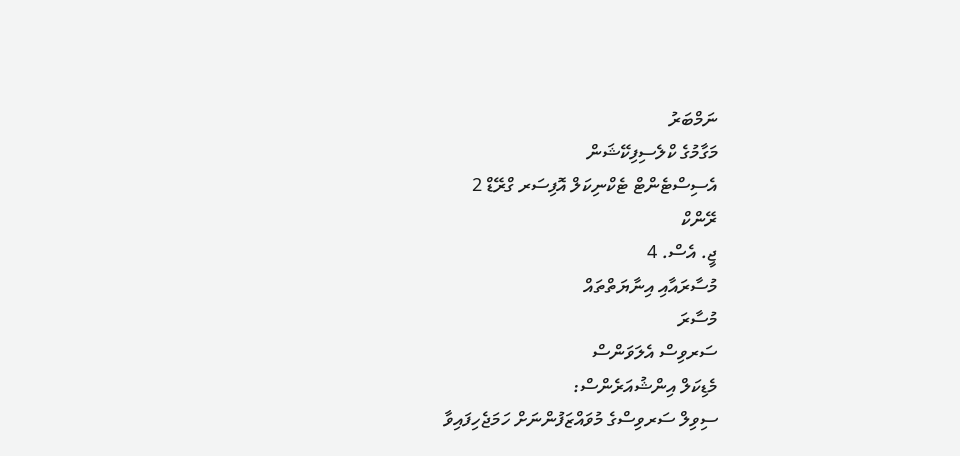ނަމްބަރު
މަގާމުގެ ކްލެސިފިކޭޝަން
އެސިސްޓެންޓް ޓެކްނިކަލް އޮފިސަރ ގްރޭޑް 2
ރޭންކް
ޖީ. އެސް. 4
މުސާރައާއި އިނާޔަތްތައް
މުސާރަ
ސަރވިސް އެލަވަންސް
މެޑިކަލް އިންޝުއަރެންސް:
ސިވިލް ސަރވިސްގެ މުވައްޒަފުންނަށް ހަމަޖެހިފައިވާ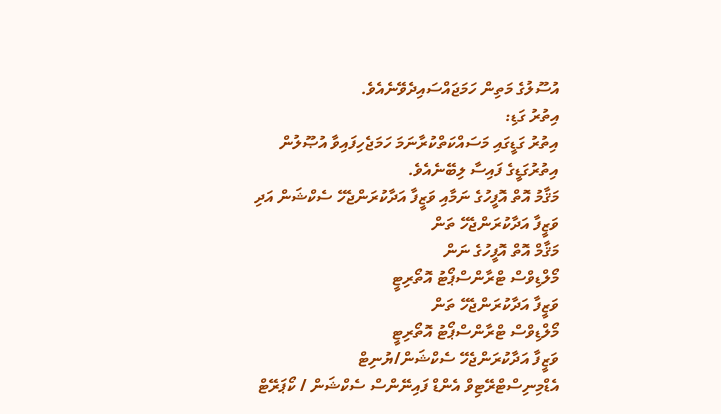އުސޫލުގެ މަތިން ހަމަޖައްސައިދެވޭނެއެވެ.
އިތުރު ގަޑި:
އިތުރު ގަޑީގައި މަސައްކަތްކުރާނަމަ ހަމަޖެހިފައިވާ އުޞޫލުން އިތުރުގަޑީގެ ފައިސާ ލިބޭނެއެވެ.
މަޤާމު އޮތް އޮފީހުގެ ނަމާއި ވަޒީފާ އަދާކުރަންޖެހޭ ސެކްޝަން އަދި ވަޒީފާ އަދާކުރަންޖެހޭ ތަން
މަޤާމް އޮތް އޮފީހުގެ ނަން
މޯލްޑިވްސް ޓްރާންސްޕޯޓު އޮތޯރިޓީ
ވަޒީފާ އަދާކުރަންޖެހޭ ތަން
މޯލްޑިވްސް ޓްރާންސްޕޯޓު އޮތޯރިޓީ
ވަޒީފާ އަދާކުރަންޖެހޭ ސެކްޝަން/ޔުނިޓް
އެޑްމިނިސްޓްރޭޓިވް އެންޑް ފައިނޭންސް ސެކްޝަން / ކޯޕަރޭޓް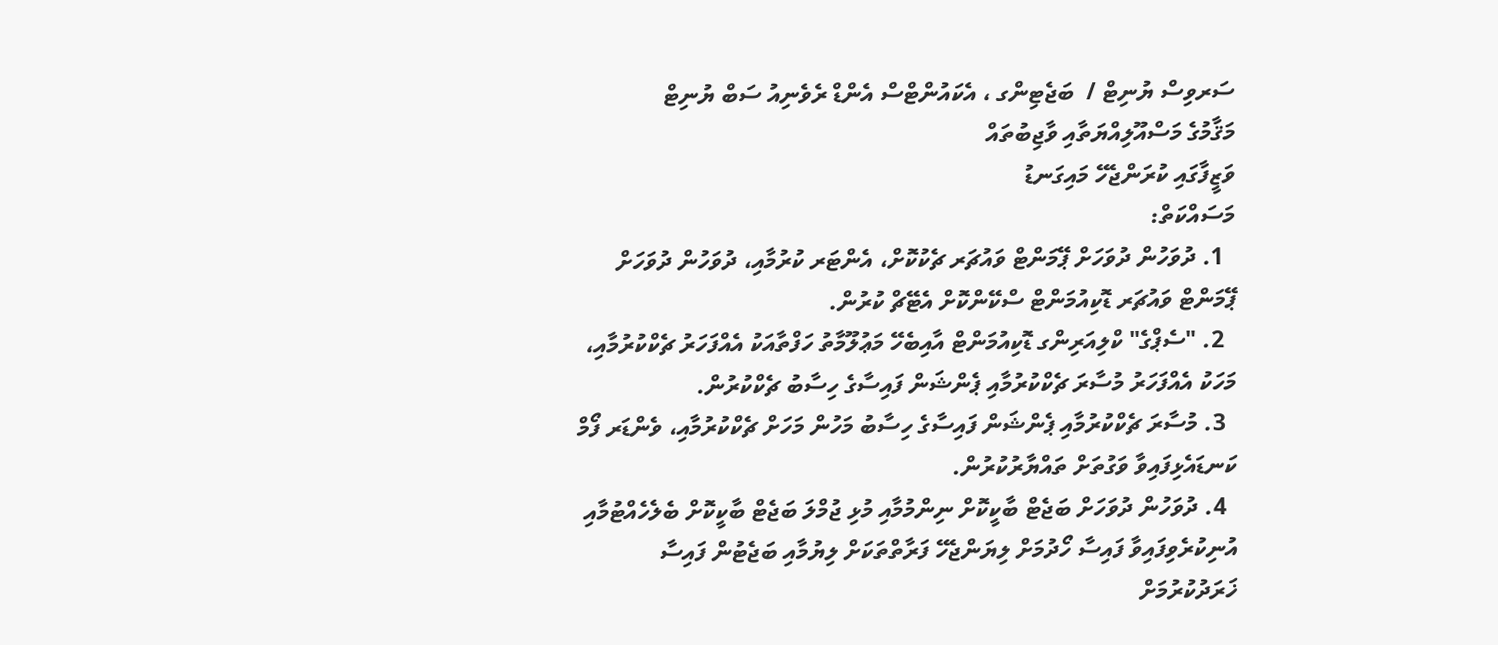ސަރވިސް ޔުނިޓް /  ބަޖެޓިންގ ، އެކައުންޓްސް އެންޑް ރެވެނިއު ސަބް ޔުނިޓް
މަޤާމުގެ މަސްއޫލިއްޔަތާއި ވާޖިބުތައް
ވަޒީފާގައި ކުރަންޖެހޭ މައިގަނޑު
މަސައްކަތް:
  1. ދުވަހުން ދުވަހަށް ޕޭމަންޓް ވައުޗަރ ޗެކުކޮށް، އެންޓަރ ކުރުމާއި، ދުވަހުން ދުވަހަށް ޕޭމަންޓް ވައުޗަރ ޑޮކިއުމަންޓް ސްކޭންކޮށް އެޓޭޗް ކުރުން.
  2. "ސެޕްގެ" ކްލިއަރިންގ ޑޮކިއުމަންޓް އާއިބެހޭ މަޢުލޫމާތު ހަފްތާއަކު އެއްފަހަރު ޗެކްކުރުމާއި، މަހަކު އެއްފަހަރު މުސާރަ ޗެކްކުރުމާއި ޕެންޝަން ފައިސާގެ ހިސާބު ޗެކްކުރުން.
  3. މުސާރަ ޗެކްކުރުމާއި ޕެންޝަން ފައިސާގެ ހިސާބު މަހުން މަހަށް ޗެކްކުރުމާއި، ވެންޑަރ ފޯމް ކަނޑައެޅިފައިވާ ވަގުތަށް ތައްޔާރުކުރުން.
  4. ދުވަހުން ދުވަހަށް ބަޖެޓް ބާކީކޮށް ނިންމުމާއި މުޅި ޖުމްލަ ބަޖެޓް ބާކީކޮށް ބެލެހެއްޓުމާއި އުނިކުރެވިފައިވާ ފައިސާ ހޯދުމަށް ލިޔަންޖެހޭ ފަރާތްތަކަށް ލިޔުމާއި ބަޖެޓުން ފައިސާ ޚަރަދުކުރުމަށް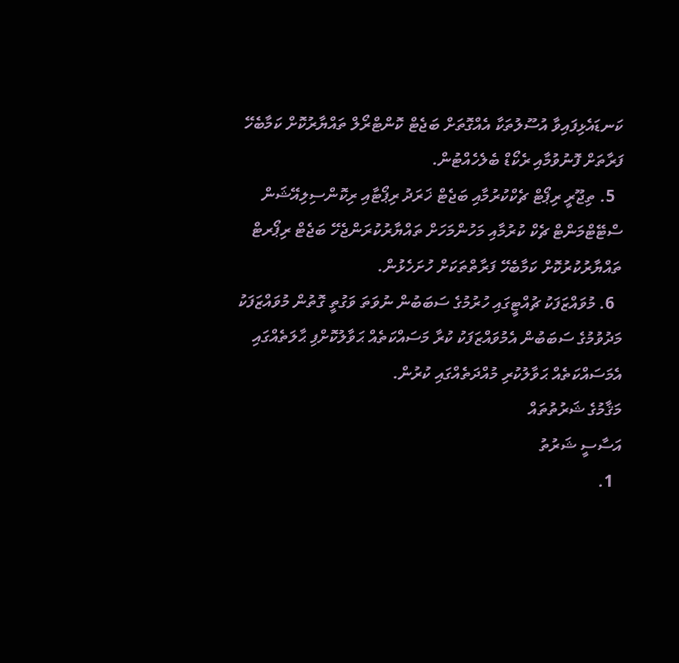ކަނޑައެޅިފައިވާ އުސޫލުތަކާ އެއްގޮތަށް ބަޖެޓް ކޮންޓްރޯލް ތައްޔާރުކޮށް ކަމާބެހޭ ފަރާތަށް ފޮނުވުމާއި ރެކޯޑް ބެލެހެއްޓުން.
  5. ތިޖޫރީ ރިޕޯޓް ޗެކްކުރުމާއި ބަޖެޓް ޚަރަދު ރިޕޯޓާއި ރިކޮންސިލިއޭޝަން ސްޓޭޓްމަންޓް ޗެކް ކުރުމާއި މަހުންމަހަށް ތައްޔާރުކުރަންޖެހޭ ބަޖެޓް ރިޕޯރޓް ތައްޔާރުކުރުކޮށް ކަމާބެހޭ ފަރާތްތަކަށް ހުށަހެޅުން.
  6. މުވައްޒަފަކު ޗުއްޓީގައި ހުރުމުގެ ސަބަބުން ނުވަތަ ވަގުތީ ގޮތުން މުވައްޒަފަކު މަދުވުމުގެ ސަބަބުން އެމުވައްޒަފަކު ކުރާ މަސައްކަތެއް ޙަވާލުކޮށްފި ޙާލަތެއްގައި އެމަސައްކަތެއް ޙަވާލުކުރި މުއްދަތެއްގައި ކުރުން.
މަޤާމުގެ ޝަރުތުތައް
އަސާސީ ޝަރުތު
  1.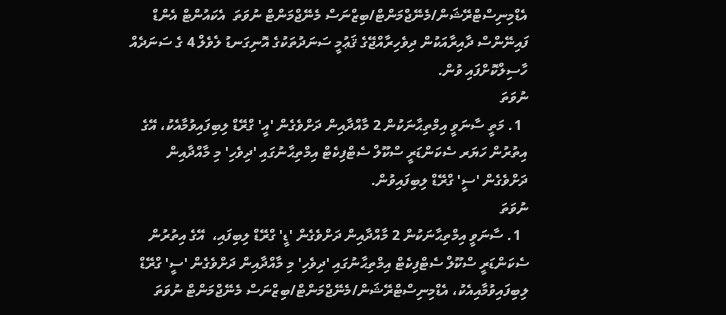އެޑްމިނިސްޓްރޭޝަން/މެނޭޖްމަންޓް/ބިޒްނަސް މެނޭޖްމަންޓް ނުވަތަ  އެކައުންޓް އެންޑް ފައިނޭންސް ދާއިރާއަކުން ދިވެހިރާއްޖޭގެ ޤަޢުމީ ސަނަދުތަކުގެ އޮނިގަނޑު ލެވެލް 4 ގެ ސަނަދެއް ހާސިލްކޮށްފައި ވުން.
ނުވަތަ
  1. މަތީ ސާނަވީ އިމްތިޙާނަކުން 2 މާއްދާއިން ދަށްވެގެން 'އީ' ގްރޭޑް ލިބިފައިވުމާއެކު، އޭގެ އިތުރުން ހަޔަރ ސެކަންޑަރީ ސްކޫލް ސެޓްފިކެޓް އިމްތިޙާނުގައި 'ދިވެހި' މި މާއްދާއިން ދަށްވެގެން 'ސީ' ގްރޭޑް ލިބިފައިވުން.
ނުވަތަ
  1. ސާނަވީ އިމްތިޙާނަކުން 2 މާއްދާއިން ދަށްވެގެން 'ޑީ' ގްރޭޑް ލިބިފައި،  އޭގެ އިތުރުން ސެކަންޑަރީ ސްކޫލް ސެޓްފިކެޓް އިމްތިޙާނުގައި 'ދިވެހި' މި މާއްދާއިން ދަށްވެގެން 'ސީ' ގްރޭޑް ލިބިފައިވުމާއިއެކު، އެޑްމިނިސްޓްރޭޝަން/މެނޭޖްމަންޓް/ބިޒްނަސް މެނޭޖްމަންޓް ނުވަތަ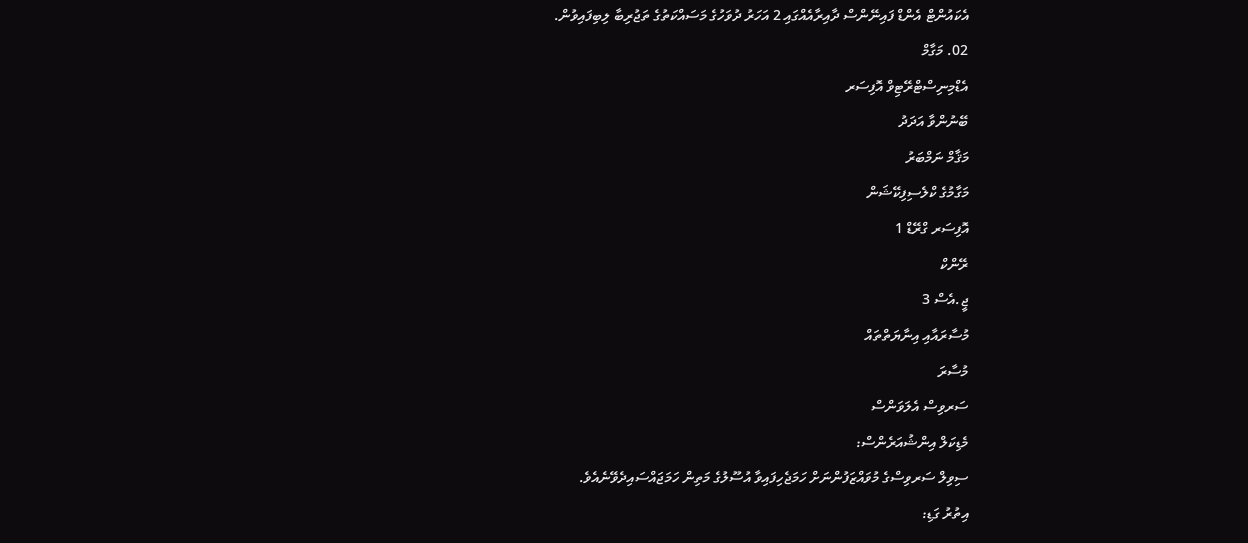އެކައުންޓް އެންޑް ފައިނޭންސް ދާއިރާއެއްގައި 2 އަހަރު ދުވަހުގެ މަސައްކަތުގެ ތަޖުރިބާ ލިބިފައިވުން.
02. މަގާމް
އެޑްމިނިސްޓްރޭޓިވް އޮފިސަރ
ބޭނުންވާ އަދަދު
މަޤާމް ނަމްބަރު
މަގާމުގެ ކްލެސިފިކޭޝަން
އޮފިސަރ ގްރޭޑް 1
ރޭންކް
ޖީ.އެސް 3
މުސާރައާއި އިނާޔަތްތައް
މުސާރަ
ސަރވިސް އެލަވަންސް
މެޑިކަލް އިންޝުއަރެންސް:
ސިވިލް ސަރވިސްގެ މުވައްޒަފުންނަށް ހަމަޖެހިފައިވާ އުސޫލުގެ މަތިން ހަމަޖައްސައިދެވޭނެއެވެ.
އިތުރު ގަޑި: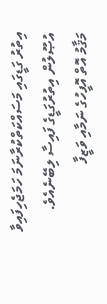އިތުރު ގަޑީގައި މަސައްކަތްކުރާނަމަ ހަމަޖެހިފައިވާ އުޞޫލުން އިތުރުގަޑީގެ ފައިސާ ލިބޭނެއެވެ.
މަޤާމު އޮތް އޮފީހުގެ ނަމާއި ވަޒީފާ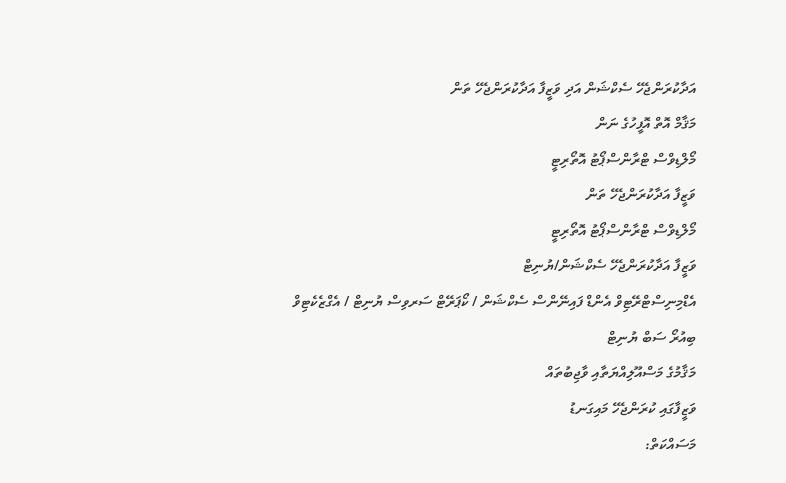އަދާކުރަންޖެހޭ ސެކްޝަން އަދި ވަޒީފާ އަދާކުރަންޖެހޭ ތަން
މަޤާމް އޮތް އޮފީހުގެ ނަން
މޯލްޑިވްސް ޓްރާންސްޕޯޓު އޮތޯރިޓީ
ވަޒީފާ އަދާކުރަންޖެހޭ ތަން
މޯލްޑިވްސް ޓްރާންސްޕޯޓު އޮތޯރިޓީ
ވަޒީފާ އަދާކުރަންޖެހޭ ސެކްޝަން/ޔުނިޓް
އެޑްމިނިސްޓްރޭޓިވް އެންޑް ފައިނޭންސް ސެކްޝަން / ކޯޕަރޭޓް ސަރވިސް ޔުނިޓް / އެގްޒެކެޓިވް ބިއުރޯ ސަބް ޔުނިޓް
މަޤާމުގެ މަސްއޫލިއްޔަތާއި ވާޖިބުތައް
ވަޒީފާގައި ކުރަންޖެހޭ މައިގަނޑު
މަސައްކަތް: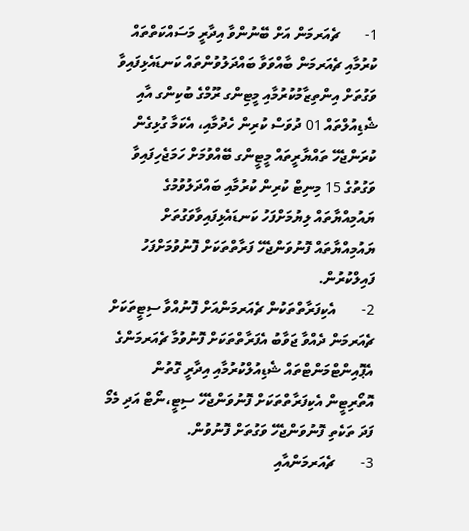1-       ޗެއަރމަން އަށް ބޭނުންވާ އިދާރީ މަސައްކަތްތައް ކުރުމާއި ޗެއަރމަން ބާއްވަވާ ބައްދަލުވުންތައް ކަނޑައެޅިފައިވާ ވަގުތަށް އިންތިޒާމުކުރުމާއި މީޓިންގ ރޫމްގެ ބުކިންގ އާއި ޝެޑިއުލްތައް 01 ދުވަސް ކުރިން ހެދުމާއި، އެކަމާ ގުޅިގެން ކުރަންޖެހޭ ތައްޔާރީތައް މީޓީންގ ބޭއްވުމަށް ހަމަޖެހިފައިވާ ވަގުތުގެ 15 މިނިޓް ކުރިން ކުރުމާއި ބައްދަލުވުމުގެ ޔައުމިއްޔާތައް ލިޔުމަށްފަހު ކަނޑައެޅިފައިވާވަގުތަށް ޔައުމިއްޔާތައް ފޮނުވަންޖެހޭ ފަރާތްތަކަށް ފޮނުވުމަށްފަހު ފައިލްކުރުން.
2-       އެކިފަރާތްތަކުން ޗެއަރމަންއަށް ފޮނުއްވާ ސިޓީތަކަށް ޗެއަރމަން ދެއްވާ ޖަވާބު އެފަރާތްތަކަށް ފޮނުވުމާ ޗެއަރމަންގެ އެޕޮއިންޓްމަންޓްތައް ޝެޑިއުލްކުރުމާއި އިދާރީ ގޮތުން އޮތޯރިޓީން އެކިފަރާތްތަކަށް ފޮނުވަންޖެހޭ ސިޓީ،ނޯޓް އަދި މެމޯ ފަދަ ތަކެތި ފޮނުވަންޖެހޭ ވަގުތަށް ފޮނުވުން.
3-       ޗެއަރމަންއާއި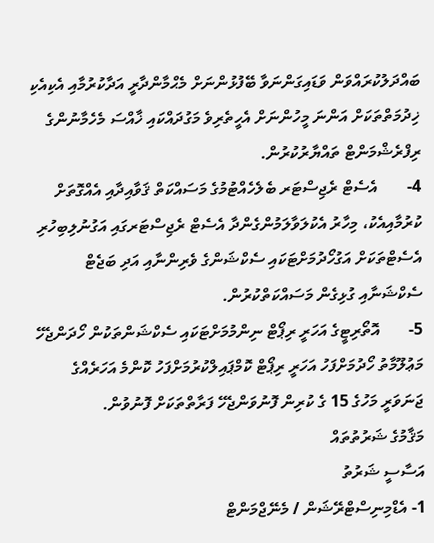ބައްދަލުކުރައްވަން ވަޑައިގަންނަވާ ބޭފުޅުންނަށް މެޙްމާންދާރީ އަދާކުރުމާއި އެކިއެކި ޚިދުމަތްތަކަށް އަންނަ މީހުންނަށް އެހީތެރިވެ މަގުދައްކައި ޚާއްސަ މެހެމާނުންގެ ރިފްރެޝްމަންޓް ތައްޔާރުކުރުން.
4-       އެސެޓް ރެޖިސްޓަރ ބެލެހެއްޓުމުގެ މަސައްކަތް ޤަވާއިދާއި އެއްގޮތަށް ކުރުމާއިއެކު، މިހާރު އެކުލަވާލަމުންގެންދާ އެސެޓް ރެޖިސްޓަރގައި އަގުނުލިބިހުރި އެސެޓްތަކަށް އަގުހޯދުމަށްޓަކައި ސެކްޝަންގެ ވެރިންނާއި އަދި ބަޖެޓް ސެކްޝަނާއި ގުޅިގެން މަސައްކަތްކުރުން.
5-       އޮތޯރިޓީގެ އަހަރީ ރިޕޯޓް ނިންމުމަށްޓަކައި ސެކްޝަންތަކުން ހޯދަންޖެހޭ މަޢުލޫމާތު ހޯދުމަށްފަހު އަހަރީ ރިޕޯޓް ކޮމްޕައިލްކުރުމަށްފަހު ކޮންމެ އަހަރެއްގެ ޖަނަވަރީ މަހުގެ 15 ގެ ކުރިން ފޮނުވަންޖެހޭ ފަރާތްތަކަށް ފޮނުވުން.
މަޤާމުގެ ޝަރުތުތައް
އަސާސީ ޝަރުތު
1- އެޑްމިނިސްޓްރޭޝަން / މެނޭޖްމަންޓް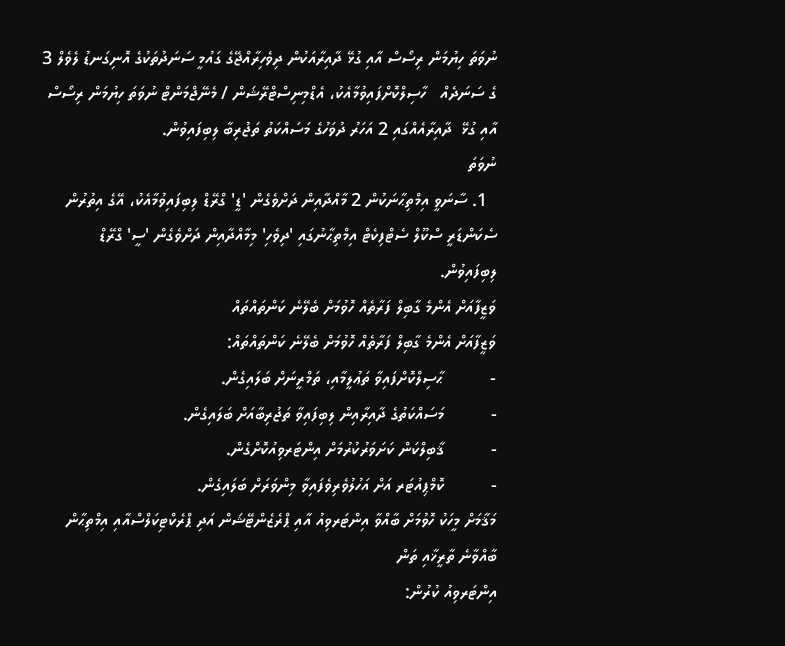ނުވަތަ ހިޔުމަން ރިސޯސް އާއި ގުޅޭ ދާއިރާއަކުން ދިވެހިރާއްޖޭގެ ގައުމީ ސަނަދުތަކުގެ އޮނިގަނޑު ލެވެލް 3 ގެ ސަނަދެއް   ހާސިލްކޮށްފައިވުމާއެކު، އެޑްމިނިސްޓްރޭޝަން / މެނޭޖްމަންޓް ނުވަތަ ހިޔުމަން ރިސޯސް އާއި ގުޅޭ  ދާއިރާއެއްގައި 2 އަހަރު ދުވަހުގެ މަސައްކަތު ތަޖުރިބާ ލިބިފައިވުން.
ނުވަތަ
  1. ސާނަވީ އިމްތިޙާނަކުން 2 މާއްދާއިން ދަށްވެގެން 'ޑީ' ގްރޭޑް ލިބިފައިވުމާއެކު، އޭގެ އިތުރުން ސެކަންޑަރީ ސްކޫލް ސެޓްފިކެޓް އިމްތިޙާނުގައި 'ދިވެހި' މިމާއްދާއިން ދަށްވެގެން 'ސީ' ގްރޭޑް ލިބިފައިވުން.
ވަޒީފާއަށް އެންމެ ގާބިލް ފަރާތެއް ހޮވުމަށް ބެލޭނެ ކަންތައްތައް
ވަޒީފާއަށް އެންމެ ގާބިލް ފަރާތެއް ހޮވުމަށް ބެލޭނެ ކަންތައްތައް:
-          ޙާސިލްކޮށްފައިވާ ތަޢުލީމާއި، ތަމްރީނަށް ބަލައިގެން.
-          މަސައްކަތުގެ ދާއިރާއިން ލިބިފައިވާ ތަޖުރިބާއަށް ބަލައިގެން.
-          ޤާބިލްކަން ކަށަވަރުކުރުމަށް އިންޓަރވިއުކޮށްގެން.
-          ކޮމްޕިއުޓަރ އަށް އަހުލުވެރިވެފައިވާ މިންވަރަށް ބަލައިގެން.
މަޤާމަށް މީހަކު ހޮވުމަށް ބާއްވާ އިންޓަރވިއު އާއި ޕްރެޒެންޓޭޝަން އަދި ޕްރެކްޓިކަލްސްއާއި އިމްތިޙާން ބާއްވާނެ ތާރީޚާއި ތަން
އިންޓަރވިއު ކުރުން: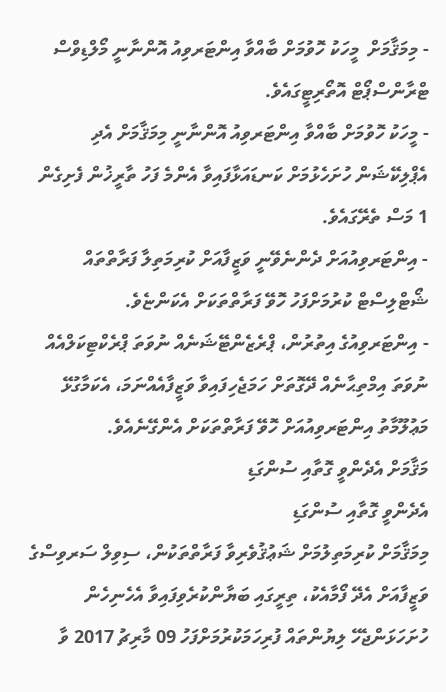- މިމަޤާމަށް  މީހަކު ހޮވުމަށް ބާއްވާ އިންޓަރވިއު އޮންނާނީ މޯލްޑިވްސް ޓްރާންސްޕޯޓް އޮތޯރިޓީގައެވެ.
- މީހަކު ހޮވުމަށް ބާއްވާ އިންޓަރވިއު އޮންނާނީ މިމަޤާމަށް އެދި އެޕްލިކޭޝަން ހުށަހެޅުމަށް ކަނޑައަޅާފައިވާ އެންމެ ފަހު ތާރީޚުން ފެށިގެން 1 މަސް ތެރޭގައެވެ.
- އިންޓަރވިއުއަށް ދެންނެވޭނީ ވަޒީފާއަށް ކުރިމަތިލާ ފަރާތްތައް ޝޯޓްލިސްޓް ކުރުމަށްފަހު ހޮވޭ ފަރާތްތަކަށް އެކަންޏެވެ.
- އިންޓަރވިއުގެ އިތުރުން، ޕްރެޒެންޓޭޝަނެއް ނުވަތަ ޕްރެކްޓިކަލްއެއް ނުވަތަ އިމްތިޙާނެއް ދޭގޮތަށް ހަމަޖެހިފައިވާ ވަޒީފާއެއްނަމަ، އެކަމާގުޅޭ މަޢުލޫމާތު އިންޓަރވިއުއަށް ހޮވޭ ފަރާތްތަކަށް އެންގޭނެއެވެ.
މަޤާމަށް އެދެންވީ ގޮތާއި ސުންގަޑި
އެދެންވީ ގޮތާއި ސުންގަޑި
މިމަޤާމަށް ކުރިމަތިލުމަށް ޝަޢުޤުވެރިވާ ފަރާތްތަކުން، ސިވިލް ސަރވިސްގެ ވަޒީފާއަށް އެދޭ ފޯމާއެކު، ތިރީގައި ބަޔާންކުރެވިފައިވާ އެހެނިހެން ހުށަހަޅަންޖެހޭ ލިޔުންތައް ފުރިހަމަކުރުމަށްފަހު 09 މާރިޗު 2017 ވާ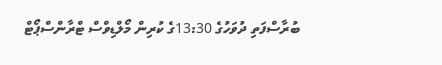ބުރާސްފަތި ދުވަހުގެ 13:30ގެ ކުރިން މޯލްޑިވްސް ޓްރާންސްޕޯޓް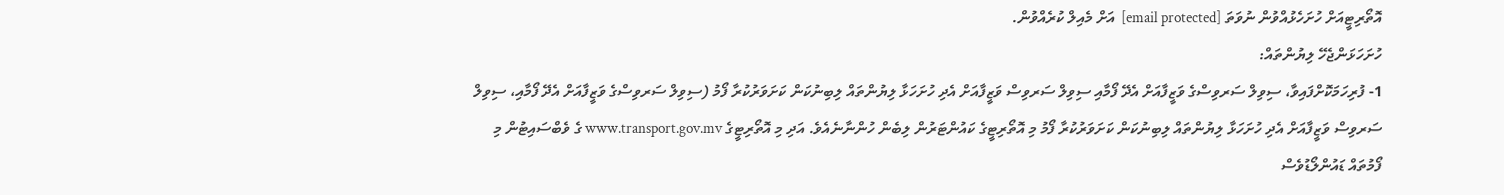އޮތޯރިޓީއަށް ހުށަހެޅުއްވުން ނުވަތަ [email protected]  އަށް މެއިލް ކުރެއްވުން.
ހުށަހަޅަންޖެހޭ ލިޔުންތައް:
1- ފުރިހަމަކޮށްފައިވާ، ސިވިލް ސަރވިސްގެ ވަޒީފާއަށް އެދޭ ފޯމާއި ސިވިލް ސަރވިސް ވަޒީފާއަށް އެދި ހުށަހަޅާ ލިޔުންތައް ލިބިނުކަން ކަށަވަރުކުރާ ފޯމު (ސިވިލް ސަރވިސްގެ ވަޒީފާއަށް އެދޭ ފޯމާއި، ސިވިލް ސަރވިސް ވަޒީފާއަށް އެދި ހުށަހަޅާ ލިޔުންތައް ލިބިނުކަން ކަށަވަރުކުރާ ފޯމު މި އޮތޯރިޓީގެ ކައުންޓަރުން ލިބެން ހުންނާނެއެވެ. އަދި މި އޮތޯރިޓީގެ www.transport.gov.mv ގެ ވެބްސައިޓުން މި ފޯމުތައް ޑައުންލޯޑުވެސް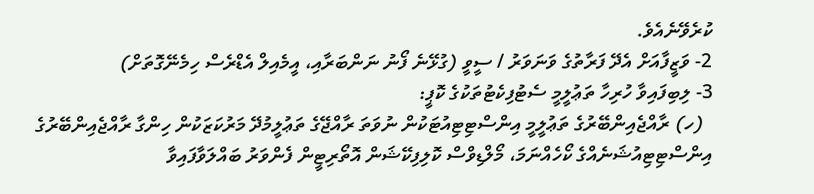ކުރެވޭނެއެވެ.
2- ވަޒީފާއަށް އެދޭ ފަރާތުގެ ވަނަވަރު / ސީވީ (ގުޅޭނެ ފޯނު ނަންބަރާއި، އީމެއިލް އެޑްރެސް ހިމެނޭގޮތަށް)
3- ލިބިފައިވާ ހުރިހާ ތަޢުލީމީ ސެޓުފިކެޓުތަކުގެ ކޮޕީ:
  (ހ) ރާއްޖެއިންބޭރުގެ ތަޢުލީމީ އިންސްޓިޓިއުޓަކުން ނުވަތަ ރާއްޖޭގެ ތަޢުލީމުދޭ މަރުކަޒަކުން ހިންގާ ރާއްޖެއިންބޭރުގެ އިންސްޓިޓިއުޝަނެއްގެ ކޯހެއްނަމަ، މޯލްޑިވްސް ކޮލިފިކޭޝަން އޮތޯރިޓީން ފެންވަރު ބައްލަވާފައިވާ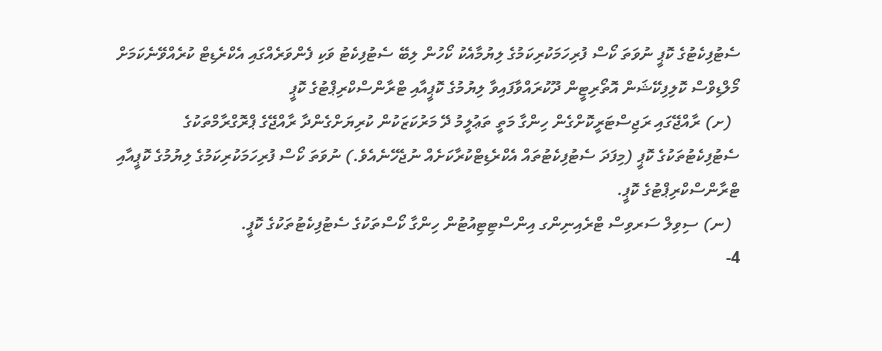ސެޓުފިކެޓުގެ ކޮޕީ ނުވަތަ ކޯސް ފުރިހަމަކުރިކަމުގެ ލިޔުމާއެކު ކޯހުން ލިބޭ ސެޓުފިކެޓު ވަކި ފެންވަރެއްގައި އެކްރެޑިޓް ކުރެއްވޭނެކަމަށް މޯލްޑިވްސް ކޮލިފިކޭޝަން އޮތޯރިޓީން ދޫކުރައްވާފައިވާ ލިޔުމުގެ ކޮޕީއާއި ޓްރާންސްކްރިޕްޓުގެ ކޮޕީ
  (ށ) ރާއްޖޭގައި ރަޖިސްޓަރީކޮށްގެން ހިންގާ މަތީ ތަޢުލީމު ދޭ މަރުކަޒަކުން ކުރިޔަށްގެންދާ ރާއްޖޭގެ ޕްރޮގްރާމްތަކުގެ ސެޓުފިކެޓުތަކުގެ ކޮޕީ (މިފަދަ ސެޓުފިކެޓުތައް އެކްރެޑިޓްކުރާކަށެއް ނުޖެހޭނެއެވެ.) ނުވަތަ ކޯސް ފުރިހަމަކުރިކަމުގެ ލިޔުމުގެ ކޮޕީއާއި ޓްރާންސްކްރިޕްޓުގެ ކޮޕީ.
  (ނ) ސިވިލް ސަރވިސް ޓްރެއިނިންގ އިންސްޓިޓިއުޓުން ހިންގާ ކޯސްތަކުގެ ސެޓުފިކެޓުތަކުގެ ކޮޕީ.
4-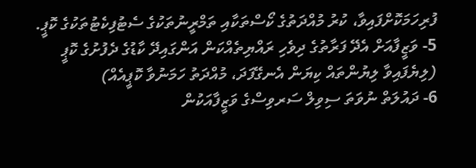ފުރިހަމަކޮށްފައިވާ، ކުރު މުއްދަތުގެ ކޯސްތަކާއި ތަމްރީނުތަކުގެ ސެޓުފިކެޓުތަކުގެ ކޮޕީ.
5- ވަޒީފާއަށް އެދޭ ފަރާތުގެ ދިވެހި ރައްޔިތެއްކަން އަންގައިދޭ ކާޑުގެ ދެފުށުގެ ކޮޕީ (ލިޔެފައިވާ ލިޔުންތައް ކިޔަން އެނގޭފަދަ، މުއްދަތު ހަމަނުވާ ކޮޕީއެއް)
6- ދައުލަތް ނުވަތަ ސިވިލް ސަރވިސްގެ ވަޒީފާއަކުން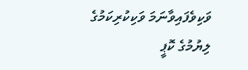ވަކިވެފައިވާނަމަ ވަކިކުރިކަމުގެ ލިޔުމުގެ ކޮޕީ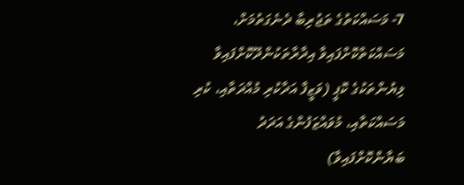7- މަސައްކަތުގެ ތަޖުރިބާ ދެނެގަތުމަށް، މަސައްކަތްކޮށްފައިވާ އިދާރާތަކުންދޫކޮށްފައިވާ ލިޔުންތަކުގެ ކޮޕީ (ވަޒީފާ އަދާކުރި މުއްދަތާއި، ކުރި މަސައްކަތާއި، މުވައްޒަފުންގެ އަދަދު ބަޔާންކޮށްފައިވާ)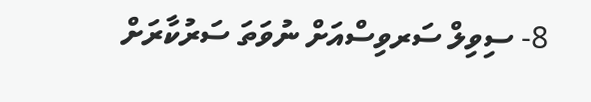8- ސިވިލް ސަރވިސްއަށް ނުވަތަ ސަރުކާރަށް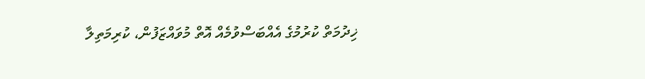ޚިދުމަތް ކުރުމުގެ އެއްބަސްވުމެއް އޮތް މުވައްޒަފުން، ކުރިމަތިލާ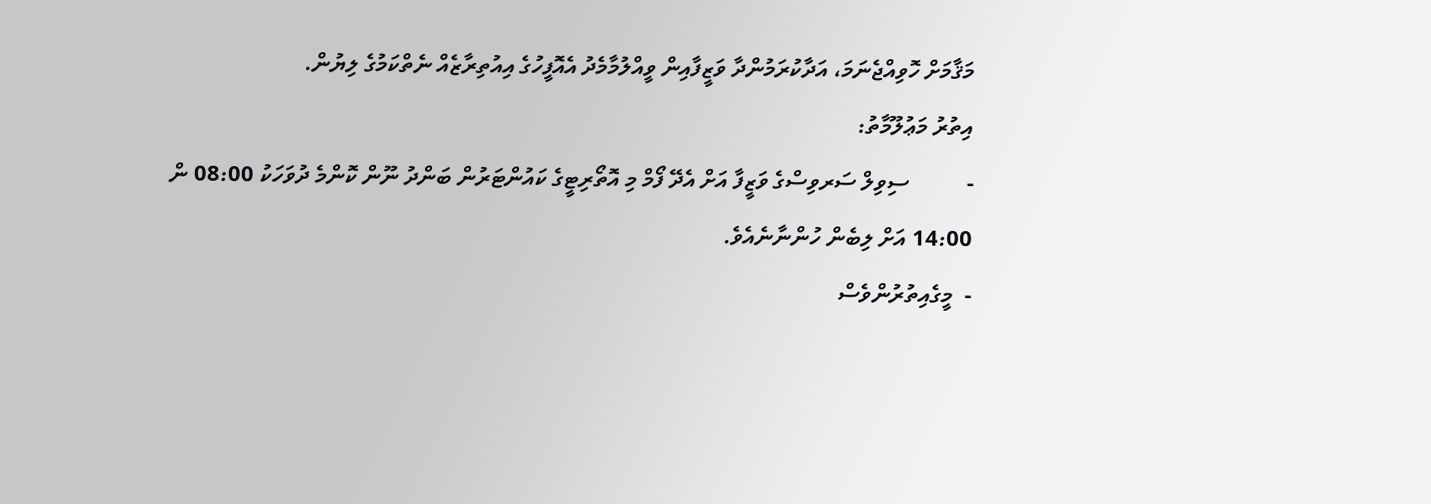މަޤާމަށް ހޮވިއްޖެނަމަ، އަދާކުރަމުންދާ ވަޒީފާއިން ވީއްލުމާމެދު އެއޮފީހުގެ އިއުތިރާޒެއް ނެތްކަމުގެ ލިޔުން.
އިތުރު މަޢުލޫމާތު:
-          ސިވިލް ސަރވިސްގެ ވަޒީފާ އަށް އެދޭ ފޯމް މި އޮތޯރިޓީގެ ކައުންޓަރުން ބަންދު ނޫން ކޮންމެ ދުވަހަކު 08:00 ން 14:00 އަށް ލިބެން ހުންނާނެއެވެ.
-  މީގެއިތުރުންވެސް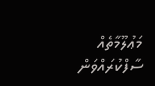މަޢުލޫމާތެއް ސާފްކުރައްވަން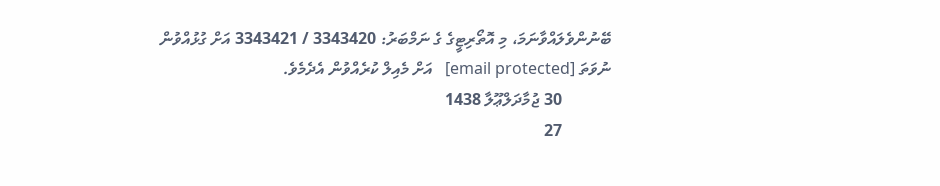ބޭނުންވެލައްވާނަމަ، މި އޮތޯރިޓީގެ ގެ ނަމްބަރު: 3343420 / 3343421 އަށް ގުޅުއްވުން ނުވަތަ [email protected]   އަށް މެއިލް ކުރެއްވުން އެދެމެވެ.
            30 ޖުމާދަލްޢޫލާ 1438
            27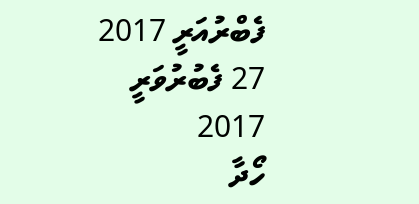ފެބްރުއަރީ 2017
27 ފެބުރުވަރީ 2017
ހޯދާ